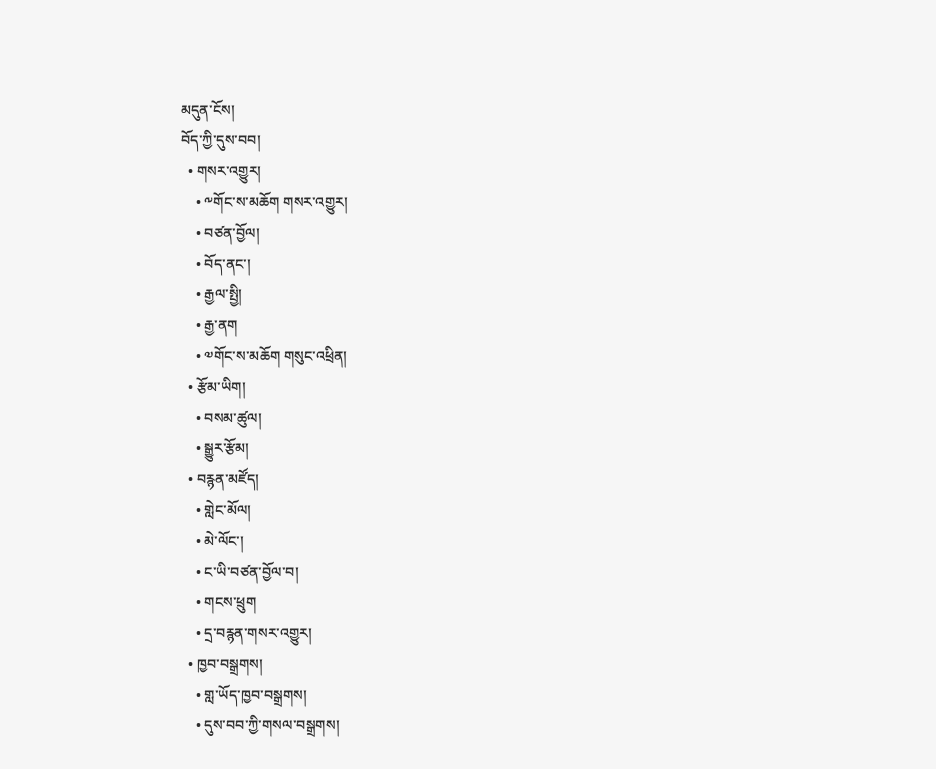མདུན་ངོས།
བོད་ཀྱི་དུས་བབ།
  • གསར་འགྱུར།
    • ༸གོང་ས་མཆོག གསར་འགྱུར།
    • བཙན་བྱོལ།
    • བོད་ནང་།
    • རྒྱལ་སྤྱི།
    • རྒྱ་ནག
    • ༧གོང་ས་མཆོག གསུང་འཕྲིན།
  • རྩོམ་ཡིག།
    • བསམ་ཚུལ།
    • སྒྱུར་རྩོམ།
  • བརྙན་མཛོད།
    • གླེང་མོལ།
    • མེ་ལོང་།
    • ང་ཡི་བཙན་བྱོལ་བ།
    • གངས་ཕྲུག
    • དྲ་བརྙན་གསར་འགྱུར།
  • ཁྱབ་བསྒྲགས།
    • གླ་ཡོད་ཁྱབ་བསྒྲགས།
    • དུས་བབ་ཀྱི་གསལ་བསྒྲགས།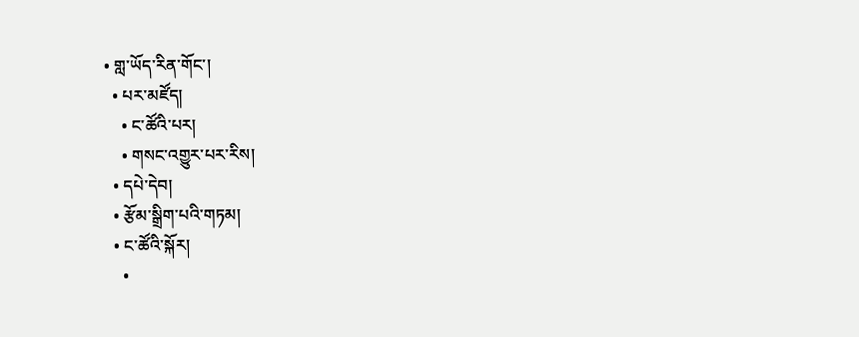• གླ་ཡོད་རིན་གོང་།
  • པར་མཛོད།
    • ང་ཚོའི་པར།
    • གསང་འགྱུར་པར་རིས།
  • དཔེ་དེབ།
  • རྩོམ་སྒྲིག་པའི་གཏམ།
  • ང་ཚོའི་སྐོར།
    •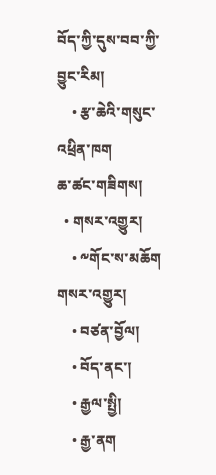བོད་ཀྱི་དུས་བབ་ཀྱི་བྱུང་རིམ།
    • རྩ་ཆེའི་གསུང་འཕྲིན་ཁག
ཆ་ཚང་གཟིགས།
  • གསར་འགྱུར།
    • ༸གོང་ས་མཆོག གསར་འགྱུར།
    • བཙན་བྱོལ།
    • བོད་ནང་།
    • རྒྱལ་སྤྱི།
    • རྒྱ་ནག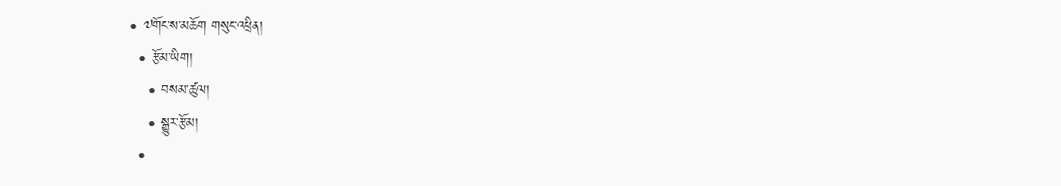• ༧གོང་ས་མཆོག གསུང་འཕྲིན།
  • རྩོམ་ཡིག།
    • བསམ་ཚུལ།
    • སྒྱུར་རྩོམ།
  •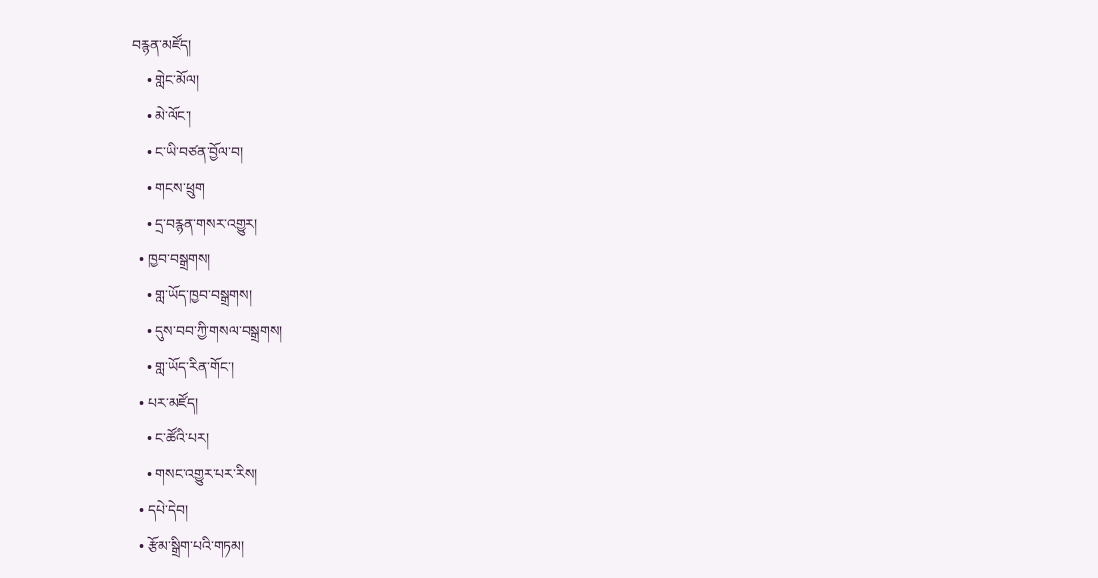བརྙན་མཛོད།
    • གླེང་མོལ།
    • མེ་ལོང་།
    • ང་ཡི་བཙན་བྱོལ་བ།
    • གངས་ཕྲུག
    • དྲ་བརྙན་གསར་འགྱུར།
  • ཁྱབ་བསྒྲགས།
    • གླ་ཡོད་ཁྱབ་བསྒྲགས།
    • དུས་བབ་ཀྱི་གསལ་བསྒྲགས།
    • གླ་ཡོད་རིན་གོང་།
  • པར་མཛོད།
    • ང་ཚོའི་པར།
    • གསང་འགྱུར་པར་རིས།
  • དཔེ་དེབ།
  • རྩོམ་སྒྲིག་པའི་གཏམ།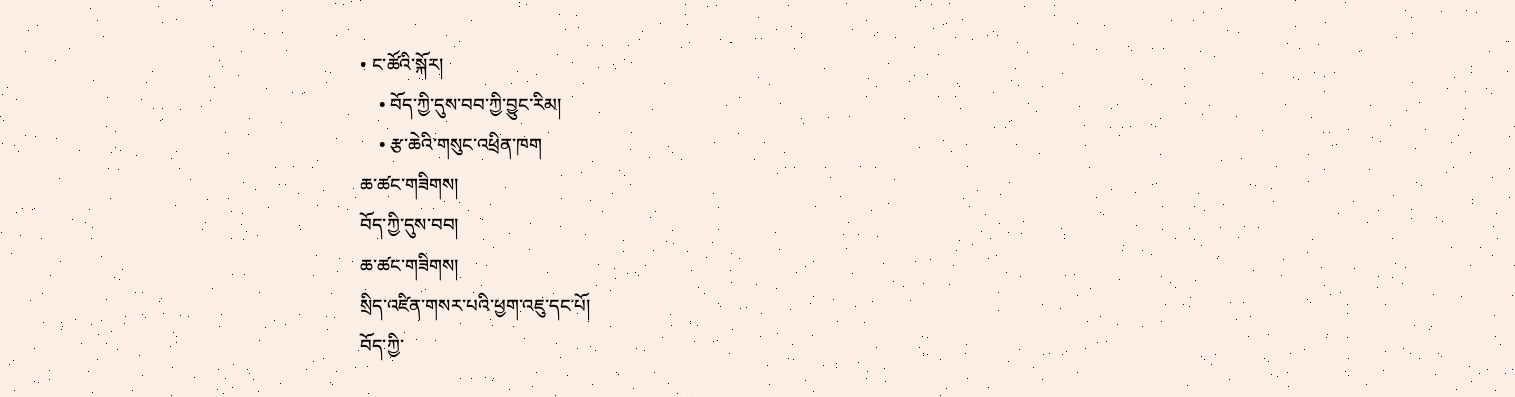• ང་ཚོའི་སྐོར།
    • བོད་ཀྱི་དུས་བབ་ཀྱི་བྱུང་རིམ།
    • རྩ་ཆེའི་གསུང་འཕྲིན་ཁག
ཆ་ཚང་གཟིགས།
བོད་ཀྱི་དུས་བབ།
ཆ་ཚང་གཟིགས།
སྲིད་འཛིན་གསར་པའི་ཕྱག་འཇུ་དང་པོ།
བོད་ཀྱི་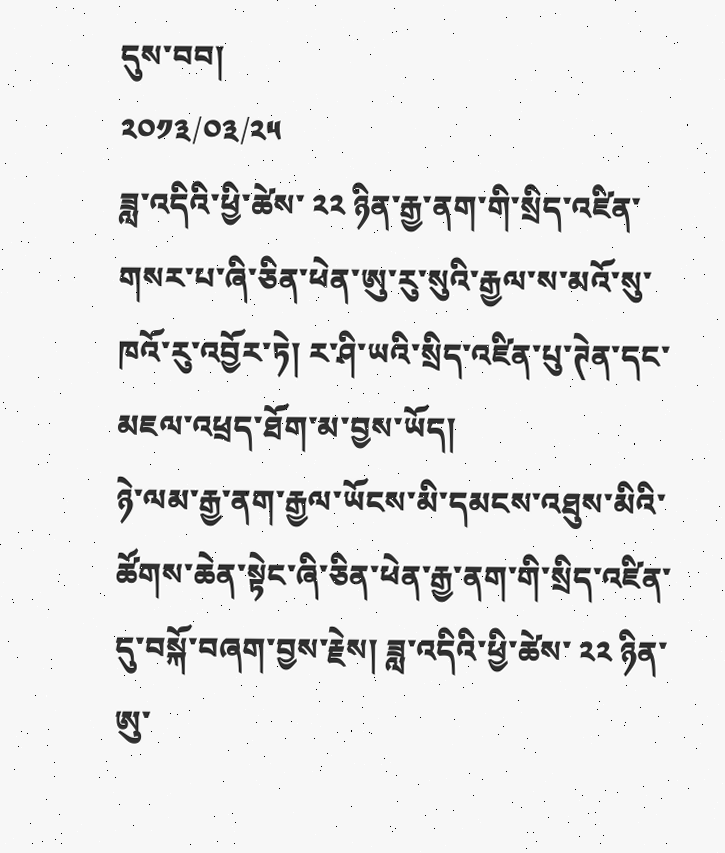དུས་བབ།
༢༠༡༣/༠༣/༢༥
ཟླ་འདིའི་ཕྱི་ཚེས་ ༢༢ ཉིན་རྒྱ་ནག་གི་སྲིད་འཛིན་གསར་པ་ཞི་ཅིན་ཕེན་ཨུ་རུ་སུའི་རྒྱལ་ས་མའོ་སུ་ཁའོ་རུ་འབྱོར་ཏེ། ར་ཤི་ཡའི་སྲིད་འཛིན་པུ་ཊེན་དང་མཇལ་འཕྲད་ཐོག་མ་བྱས་ཡོད།
ཉེ་ལམ་རྒྱ་ནག་རྒྱལ་ཡོངས་མི་དམངས་འཐུས་མིའི་ཚོགས་ཆེན་སྟེང་ཞི་ཅིན་ཕེན་རྒྱ་ནག་གི་སྲིད་འཛིན་དུ་བསྐོ་བཞག་བྱས་རྗེས། ཟླ་འདིའི་ཕྱི་ཚེས་ ༢༢ ཉིན་ཨུ་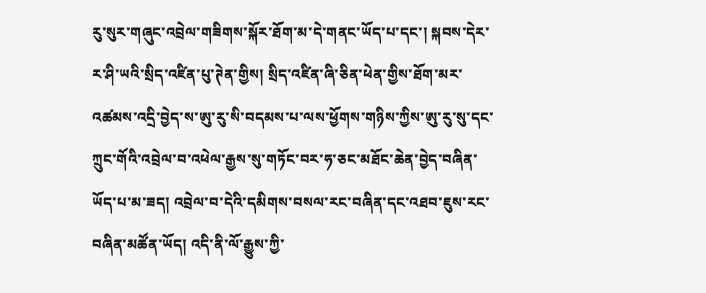རུ་སུར་གཞུང་འབྲེལ་གཟིགས་སྐོར་ཐོག་མ་དེ་གནང་ཡོད་པ་དང་། སྐབས་དེར་ཪ་ཤི་ཡའི་སྲིད་འཛིན་པུ་ཊེན་གྱིས། སྲིད་འཛིན་ཞི་ཅིན་ཕེན་གྱིས་ཐོག་མར་འཚམས་འདྲི་བྱེད་ས་ཨུ་རུ་སི་བདམས་པ་ལས་ཕྱོགས་གཉིས་ཀྱིས་ཨུ་རུ་སུ་དང་ཀྲུང་གོའི་འབྲེལ་བ་འཕེལ་རྒྱས་སུ་གཏོང་བར་ཧ་ཅང་མཐོང་ཆེན་བྱེད་བཞིན་ཡོད་པ་མ་ཟད། འབྲེལ་བ་དེའི་དམིགས་བསལ་རང་བཞིན་དང་འཐབ་ཇུས་རང་བཞིན་མཚོན་ཡོད། འདི་ནི་ལོ་རྒྱུས་ཀྱི་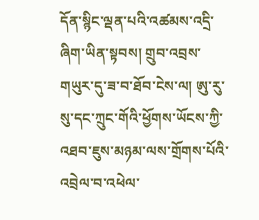དོན་སྙིང་ལྡན་པའི་འཚམས་འདྲི་ཞིག་ཡིན་སྟབས། གྲུབ་འབྲས་གཡུར་དུ་ཟ་བ་ཐོབ་ངེས་ལ། ཨུ་རུ་སུ་དང་ཀྲུང་གོའི་ཕྱོགས་ཡོངས་ཀྱི་འཐབ་ཇུས་མཉམ་ལས་གྲོགས་པོའི་འབྲེལ་བ་འཕེལ་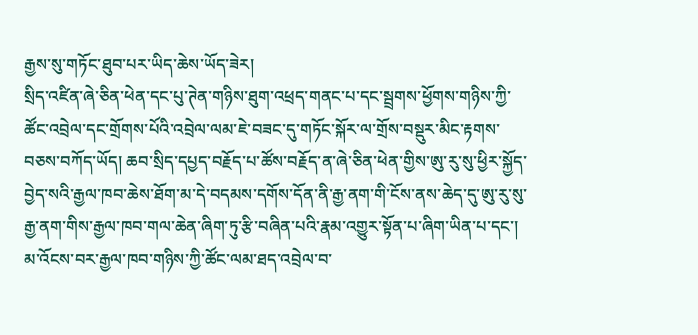རྒྱས་སུ་གཏོང་ཐུབ་པར་ཡིད་ཆེས་ཡོད་ཟེར།
སྲིད་འཛིན་ཞེ་ཅིན་ཕེན་དང་པུ་ཊེན་གཉིས་ཐུག་འཕྲད་གནང་པ་དང་སྦྲགས་ཕྱོགས་གཉིས་ཀྱི་ཚོང་འབྲེལ་དང་གྲོགས་པོའི་འབྲེལ་ལམ་ཇེ་བཟང་དུ་གཏོང་སྐོར་ལ་གྲོས་བསྡུར་མིང་རྟགས་བཅས་བཀོད་ཡོད། ཆབ་སྲིད་དཔྱད་བརྗོད་པ་ཚོས་བརྗོད་ན་ཞེ་ཅིན་ཕེན་གྱིས་ཨུ་རུ་སུ་ཕྱིར་སྐྱོད་བྱེད་སའི་རྒྱལ་ཁབ་ཆེས་ཐོག་མ་དེ་བདམས་དགོས་དོན་ནི་རྒྱ་ནག་གི་ངོས་ནས་ཆེད་དུ་ཨུ་རུ་སུ་རྒྱ་ནག་གིས་རྒྱལ་ཁབ་གལ་ཆེན་ཞིག་ཏུ་རྩི་བཞིན་པའི་རྣམ་འགྱུར་སྟོན་པ་ཞིག་ཡིན་པ་དང་། མ་འོངས་བར་རྒྱལ་ཁབ་གཉིས་ཀྱི་ཚོང་ལམ་ཐད་འབྲེལ་བ་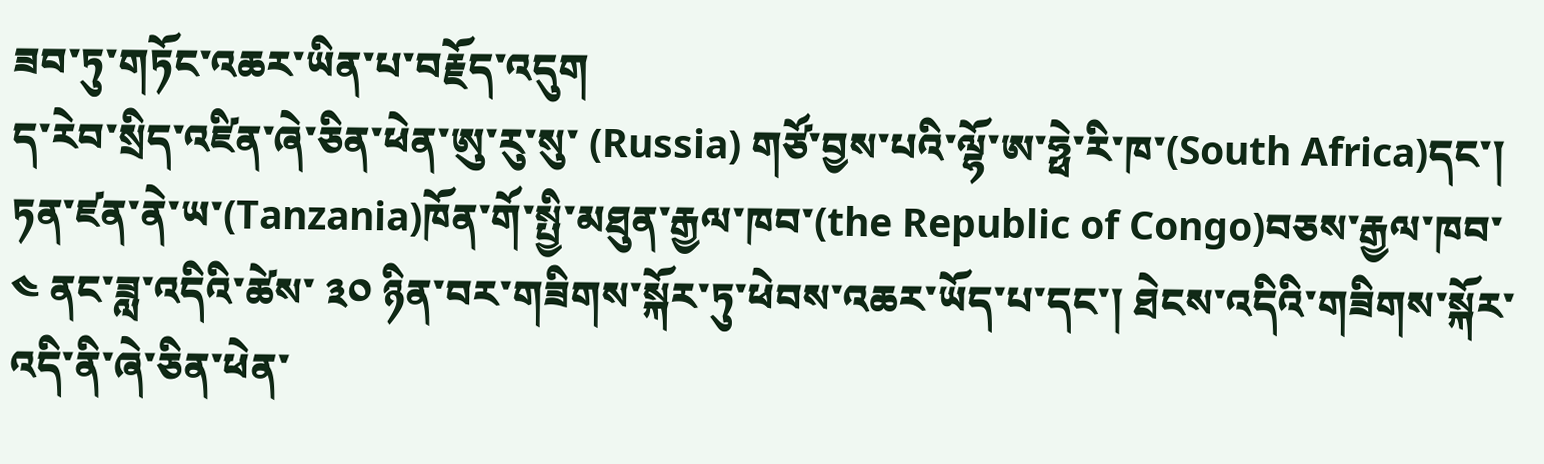ཟབ་ཏུ་གཏོང་འཆར་ཡིན་པ་བརྗོད་འདུག
ད་རེབ་སྲིད་འཛིན་ཞེ་ཅིན་ཕེན་ཨུ་རུ་སུ་ (Russia) གཙོ་བྱས་པའི་ལྷོ་ཨ་ཧྥེ་རི་ཁ་(South Africa)དང་། ཏན་ཛན་ནེ་ཡ་(Tanzania)ཁོན་གོ་སྤྱི་མཐུན་རྒྱལ་ཁབ་(the Republic of Congo)བཅས་རྒྱལ་ཁབ་ ༤ ནང་ཟླ་འདིའི་ཚེས་ ༣༠ ཉིན་བར་གཟིགས་སྐོར་ཏུ་ཕེབས་འཆར་ཡོད་པ་དང་། ཐེངས་འདིའི་གཟིགས་སྐོར་འདི་ནི་ཞེ་ཅིན་ཕེན་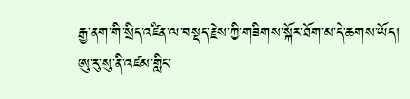རྒྱ་ནག་གི་སྲིད་འཛིན་ལ་བསྡད་རྗེས་ཀྱི་གཟིགས་སྐོར་ཐོག་མ་དེ་ཆགས་ཡོད།
ཨུ་རུ་སུ་ནི་འཛམ་གླིང་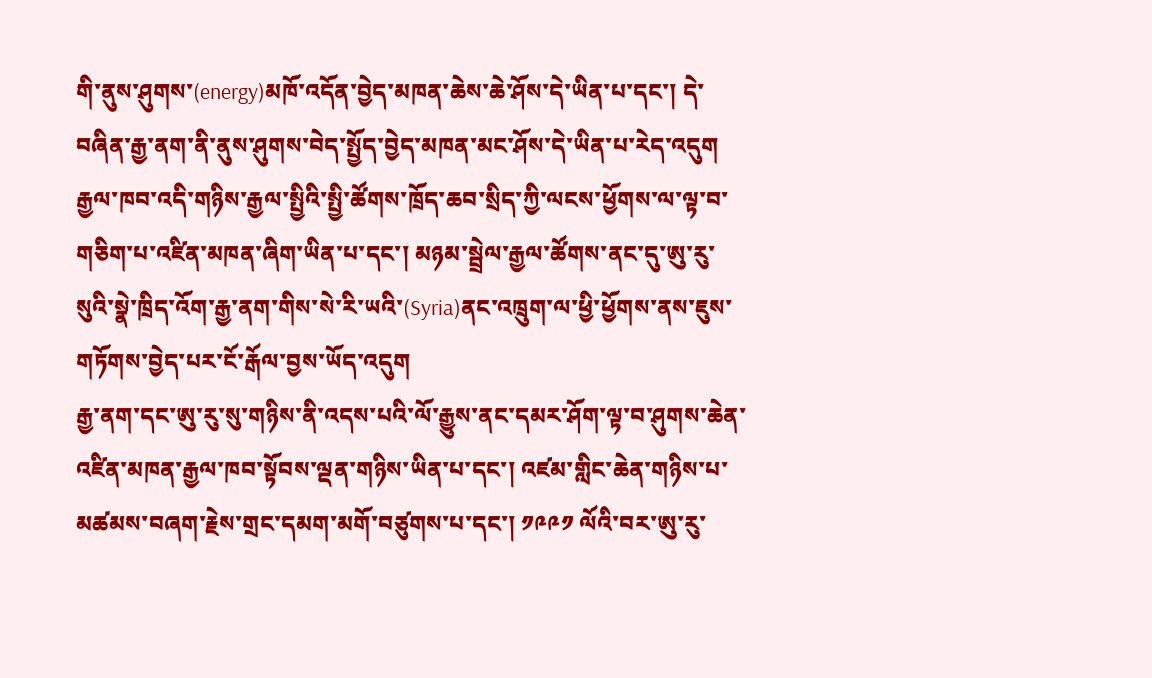གི་ནུས་ཤུགས་(energy)མཁོ་འདོན་བྱེད་མཁན་ཆེས་ཆེ་ཤོས་དེ་ཡིན་པ་དང་། དེ་བཞིན་རྒྱ་ནག་ནི་ནུས་ཤུགས་བེད་སྤྱོད་བྱེད་མཁན་མང་ཤོས་དེ་ཡིན་པ་རེད་འདུག རྒྱལ་ཁབ་འདི་གཉིས་རྒྱལ་སྤྱིའི་སྤྱི་ཚོགས་ཁྲོད་ཆབ་སྲིད་ཀྱི་ལངས་ཕྱོགས་ལ་ལྟ་བ་གཅིག་པ་འཛིན་མཁན་ཞིག་ཡིན་པ་དང་། མཉམ་སྦྲེལ་རྒྱལ་ཚོགས་ནང་དུ་ཨུ་རུ་སུའི་སྣེ་ཁྲིད་འོག་རྒྱ་ནག་གིས་སེ་རི་ཡའི་(Syria)ནང་འཁྲུག་ལ་ཕྱི་ཕྱོགས་ནས་ཇུས་གཏོགས་བྱེད་པར་ངོ་རྒོལ་བྱས་ཡོད་འདུག
རྒྱ་ནག་དང་ཨུ་རུ་སུ་གཉིས་ནི་འདས་པའི་ལོ་རྒྱུས་ནང་དམར་ཤོག་ལྟ་བ་ཤུགས་ཆེན་འཛིན་མཁན་རྒྱལ་ཁབ་སྟོབས་ལྡན་གཉིས་ཡིན་པ་དང་། འཛམ་གླིང་ཆེན་གཉིས་པ་མཚམས་བཞག་རྗེས་གྲང་དམག་མགོ་བཙུགས་པ་དང་། ༡༩༩༡ ལོའི་བར་ཨུ་རུ་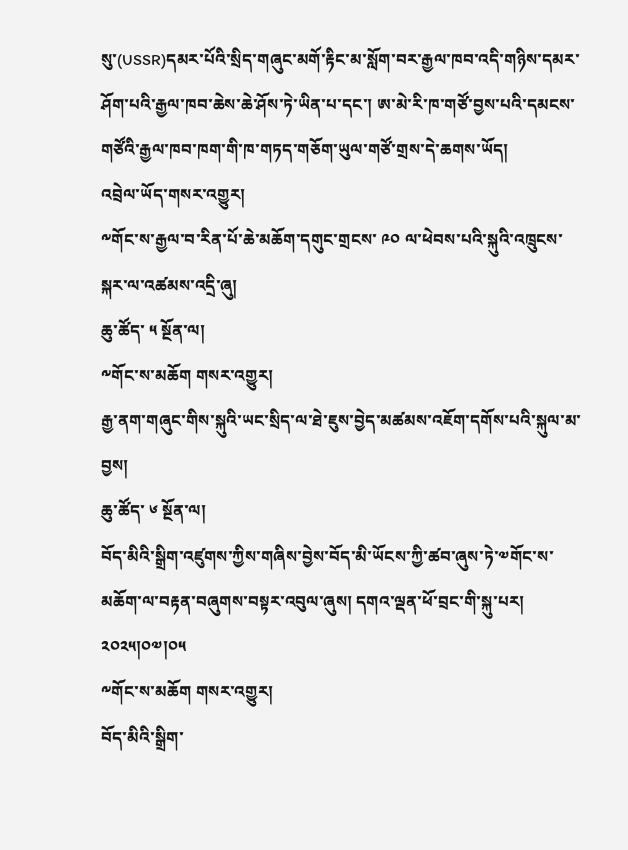སུ་(USSR)དམར་པོའི་སྲིད་གཞུང་མགོ་རྟིང་མ་སློག་བར་རྒྱལ་ཁབ་འདི་གཉིས་དམར་ཤོག་པའི་རྒྱལ་ཁབ་ཆེས་ཆེ་ཤོས་ཏེ་ཡིན་པ་དང་། ཨ་མེ་རི་ཁ་གཙོ་བྱས་པའི་དམངས་གཙོའི་རྒྱལ་ཁབ་ཁག་གི་ཁ་གཏད་གཅོག་ཡུལ་གཙོ་གྲས་དེ་ཆགས་ཡོད།
འབྲེལ་ཡོད་གསར་འགྱུར།
༸གོང་ས་རྒྱལ་བ་རིན་པོ་ཆེ་མཆོག་དགུང་གྲངས་ ༩༠ ལ་ཕེབས་པའི་སྐུའི་འཁྲུངས་སྐར་ལ་འཚམས་འདྲི་ཞུ།
ཆུ་ཚོད་ ༥ སྔོན་ལ།
༸གོང་ས་མཆོག གསར་འགྱུར།
རྒྱ་ནག་གཞུང་གིས་སྐུའི་ཡང་སྲིད་ལ་ཐེ་ཇུས་བྱེད་མཚམས་འཇོག་དགོས་པའི་སྐུལ་མ་བྱས།
ཆུ་ཚོད་ ༦ སྔོན་ལ།
བོད་མིའི་སྒྲིག་འཛུགས་ཀྱིས་གཞིས་བྱེས་བོད་མི་ཡོངས་ཀྱི་ཚབ་ཞུས་ཏེ་༧གོང་ས་མཆོག་ལ་བརྟན་བཞུགས་བསྟར་འབུལ་ཞུས། དགའ་ལྡན་ཕོ་བྲང་གི་སྐུ་པར། ༢༠༢༥།༠༧།༠༥
༸གོང་ས་མཆོག གསར་འགྱུར།
བོད་མིའི་སྒྲིག་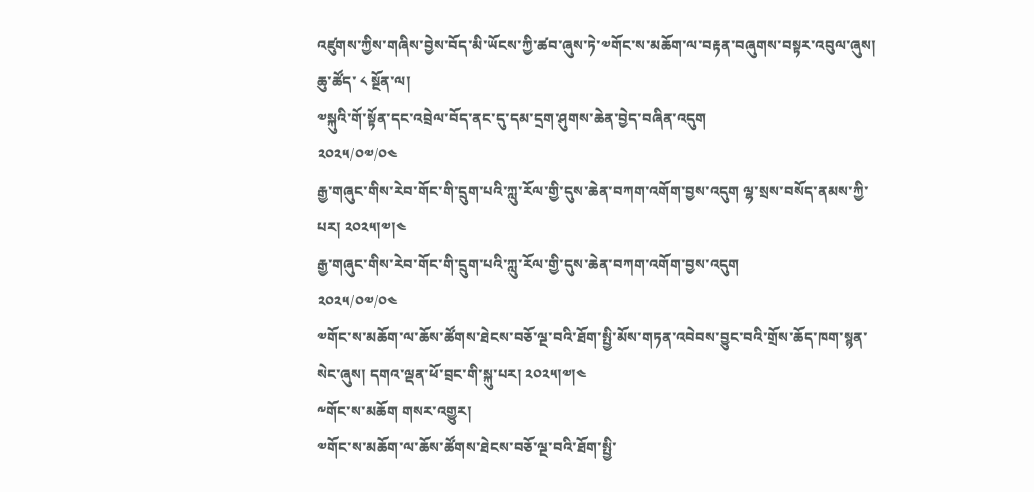འཛུགས་ཀྱིས་གཞིས་བྱེས་བོད་མི་ཡོངས་ཀྱི་ཚབ་ཞུས་ཏེ་༧གོང་ས་མཆོག་ལ་བརྟན་བཞུགས་བསྟར་འབུལ་ཞུས།
ཆུ་ཚོད་ ༨ སྔོན་ལ།
༧སྐུའི་གོ་སྟོན་དང་འབྲེལ་བོད་ནང་དུ་དམ་དྲག་ཤུགས་ཆེན་བྱེད་བཞིན་འདུག
༢༠༢༥/༠༧/༠༤
རྒྱ་གཞུང་གིས་རེབ་གོང་གི་དྲུག་པའི་ཀླུ་རོལ་གྱི་དུས་ཆེན་བཀག་འགོག་བྱས་འདུག ལྷ་སྲས་བསོད་ནམས་ཀྱི་པར། ༢༠༢༥།༧།༤
རྒྱ་གཞུང་གིས་རེབ་གོང་གི་དྲུག་པའི་ཀླུ་རོལ་གྱི་དུས་ཆེན་བཀག་འགོག་བྱས་འདུག
༢༠༢༥/༠༧/༠༤
༧གོང་ས་མཆོག་ལ་ཆོས་ཚོགས་ཐེངས་བཅོ་ལྔ་བའི་ཐོག་སྤྱི་མོས་གཏན་འབེབས་བྱུང་བའི་གྲོས་ཆོད་ཁག་སྙན་སེང་ཞུས། དགའ་ལྡན་ཕོ་བྲང་གི་སྐུ་པར། ༢༠༢༥།༧།༤
༸གོང་ས་མཆོག གསར་འགྱུར།
༧གོང་ས་མཆོག་ལ་ཆོས་ཚོགས་ཐེངས་བཅོ་ལྔ་བའི་ཐོག་སྤྱི་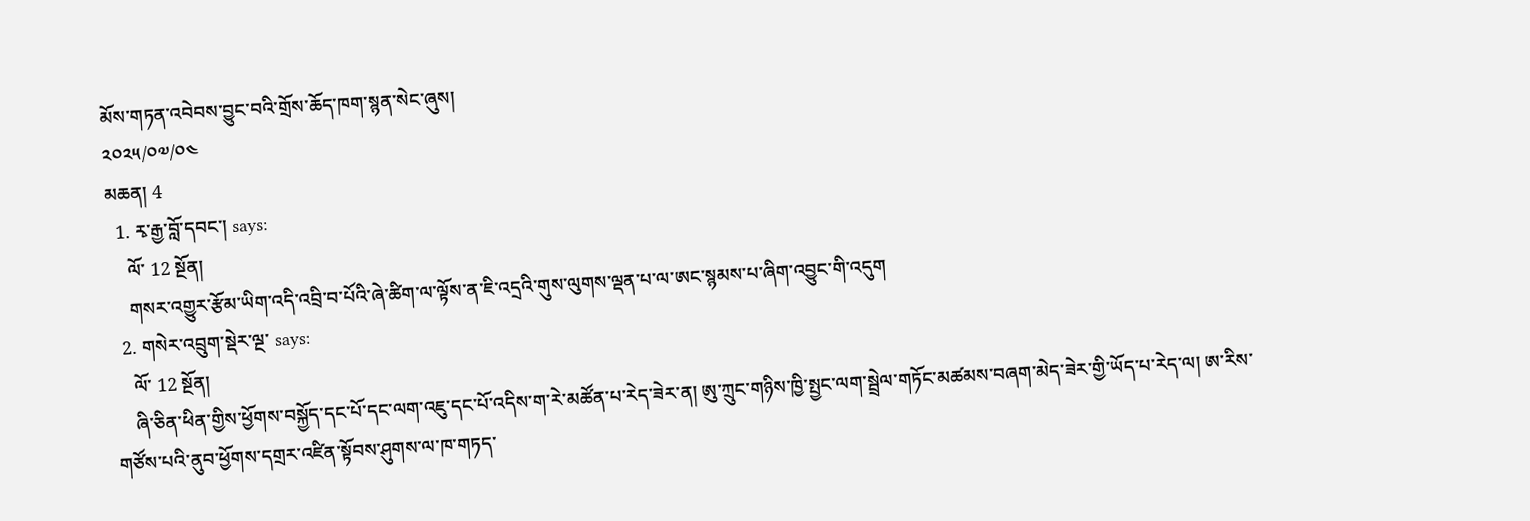མོས་གཏན་འབེབས་བྱུང་བའི་གྲོས་ཆོད་ཁག་སྙན་སེང་ཞུས།
༢༠༢༥/༠༧/༠༤
མཆན། 4
  1. རྭ་རྒྱ་བློ་དབང་། says:
    ལོ་ 12 སྔོན།
    གསར་འགྱུར་རྩོམ་ཡིག་འདི་འབྲི་བ་པོའི་ཞེ་ཚིག་ལ་ལྟོས་ན་ཇི་འདྲའི་གུས་ལུགས་ལྡན་པ་ལ་ཨང་སྙམས་པ་ཞིག་འབྱུང་གི་འདུག
  2. གསེར་འབྲུག་སྡེར་ལྔ་ says:
    ལོ་ 12 སྔོན།
    ཞི་ཅིན་ཕིན་གྱིས་ཕྱོགས་བསྐྱོད་དང་པོ་དང་ལག་འཇུ་དང་པོ་འདིས་ག་རེ་མཚོན་པ་རེད་ཟེར་ན། ཨུ་ཀྲུང་གཉིས་ཁྱི་སྤྱང་ལག་སྦྲེལ་གཏོང་མཚམས་བཞག་མེད་ཟེར་གྱི་ཡོད་པ་རེད་ལ། ཨ་རིས་གཙོས་པའི་ནུབ་ཕྱོགས་དགྲར་འཛིན་སྟོབས་ཤུགས་ལ་ཁ་གཏད་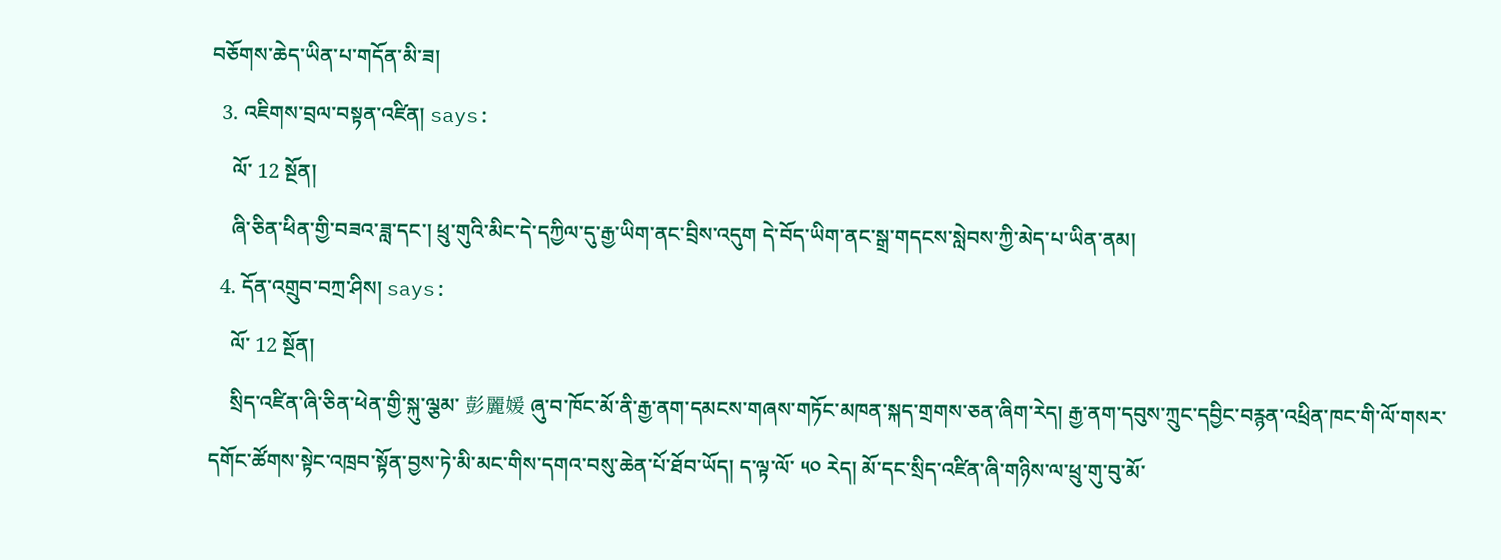བཅོགས་ཆེད་ཡིན་པ་གདོན་མི་ཟ།
  3. འཇིགས་བྲལ་བསྟན་འཛིན། says:
    ལོ་ 12 སྔོན།
    ཞི་ཅིན་ཕིན་གྱི་བཟའ་ཟླ་དང་། ཕྲུ་གུའི་མིང་དེ་དཀྱིལ་དུ་རྒྱ་ཡིག་ནང་བྲིས་འདུག དེ་བོད་ཡིག་ནང་སྒྲ་གདངས་སླེབས་ཀྱི་མེད་པ་ཡིན་ནམ།
  4. དོན་འགྲུབ་བཀྲ་ཤིས། says:
    ལོ་ 12 སྔོན།
    སྲིད་འཛིན་ཞི་ཅིན་ཕེན་གྱི་སྐུ་ལྕམ་ 彭麗媛 ཞུ་བ་ཁོང་མོ་ནི་རྒྱ་ནག་དམངས་གཞས་གཏོང་མཁན་སྐད་གྲགས་ཅན་ཞིག་རེད། རྒྱ་ནག་དབུས་ཀྲུང་དབྱིང་བརྙན་འཕྲིན་ཁང་གི་ལོ་གསར་དགོང་ཚོགས་སྟེང་འཁྲབ་སྟོན་བྱས་ཏེ་མི་མང་གིས་དགའ་བསུ་ཆེན་པོ་ཐོབ་ཡོད། ད་ལྟ་ལོ་ ༥༠ རེད། མོ་དང་སྲིད་འཛིན་ཞི་གཉིས་ལ་ཕྲུ་གུ་བུ་མོ་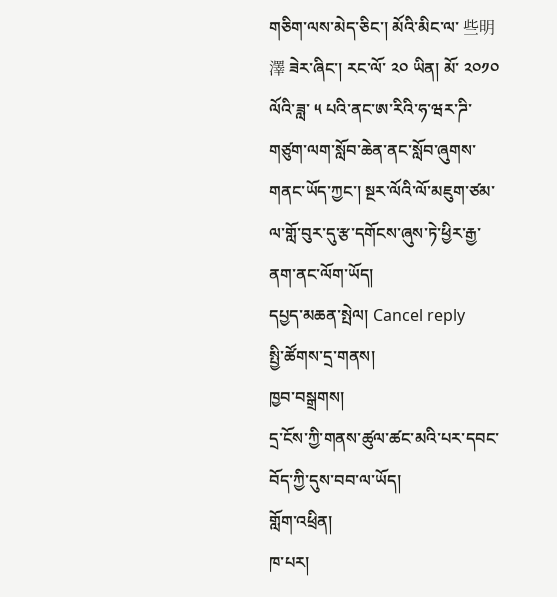གཅིག་ལས་མེད་ཅིང་། མོའི་མིང་ལ་ 些明澤 ཟེར་ཞིང་། རང་ལོ་ ༢༠ ཡིན། མོ་ ༢༠༡༠ ལོའི་ཟླ་ ༥ པའི་ནང་ཨ་རིའི་ཧ་ཝར་ཌི་གཙུག་ལག་སློབ་ཆེན་ནང་སློབ་ཞུགས་གནང་ཡོད་ཀྱང་། སྔར་ལོའི་ལོ་མཇུག་ཙམ་ལ་གློ་བུར་དུ་རྩ་དགོངས་ཞུས་ཏེ་ཕྱིར་རྒྱ་ནག་ནང་ལོག་ཡོད།
དཔྱད་མཆན་སྤེལ། Cancel reply
སྤྱི་ཚོགས་དྲ་གནས།
ཁྱབ་བསྒྲགས།
དྲ་ངོས་ཀྱི་གནས་ཚུལ་ཚང་མའི་པར་དབང་བོད་ཀྱི་དུས་བབ་ལ་ཡོད།
གློག་འཕྲིན།
ཁ་པར།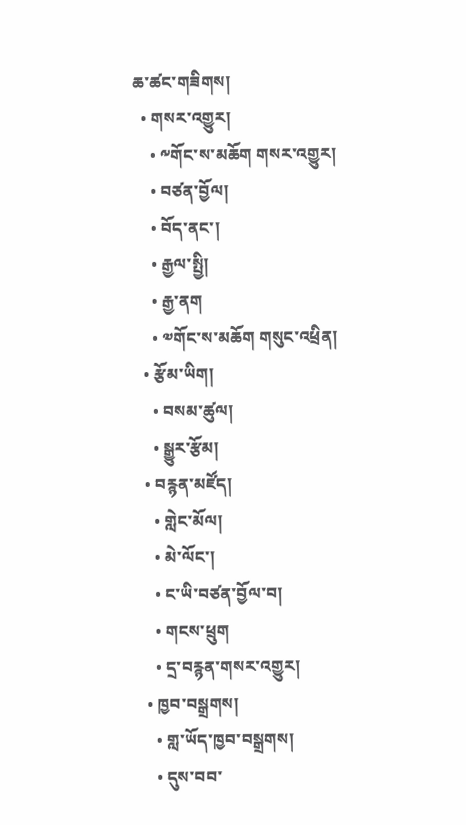ཆ་ཚང་གཟིགས།
  • གསར་འགྱུར།
    • ༸གོང་ས་མཆོག གསར་འགྱུར།
    • བཙན་བྱོལ།
    • བོད་ནང་།
    • རྒྱལ་སྤྱི།
    • རྒྱ་ནག
    • ༧གོང་ས་མཆོག གསུང་འཕྲིན།
  • རྩོམ་ཡིག།
    • བསམ་ཚུལ།
    • སྒྱུར་རྩོམ།
  • བརྙན་མཛོད།
    • གླེང་མོལ།
    • མེ་ལོང་།
    • ང་ཡི་བཙན་བྱོལ་བ།
    • གངས་ཕྲུག
    • དྲ་བརྙན་གསར་འགྱུར།
  • ཁྱབ་བསྒྲགས།
    • གླ་ཡོད་ཁྱབ་བསྒྲགས།
    • དུས་བབ་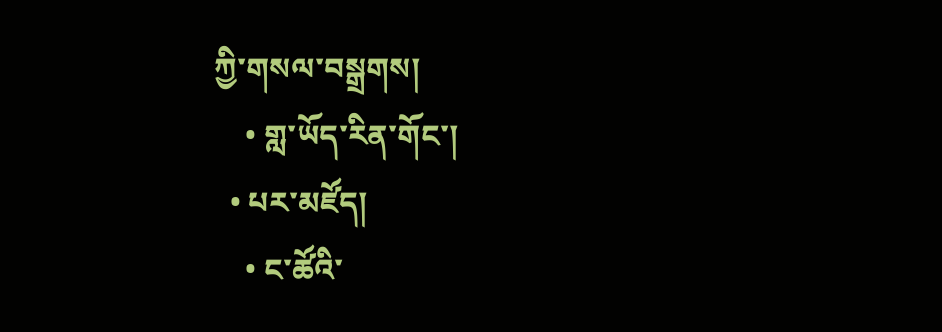ཀྱི་གསལ་བསྒྲགས།
    • གླ་ཡོད་རིན་གོང་།
  • པར་མཛོད།
    • ང་ཚོའི་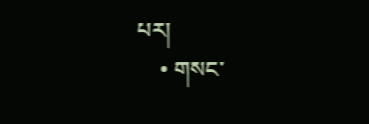པར།
    • གསང་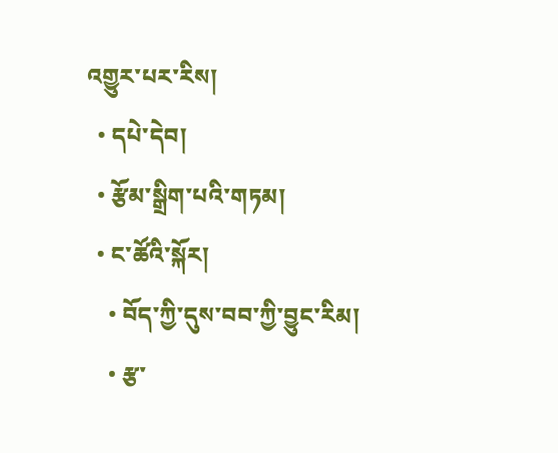འགྱུར་པར་རིས།
  • དཔེ་དེབ།
  • རྩོམ་སྒྲིག་པའི་གཏམ།
  • ང་ཚོའི་སྐོར།
    • བོད་ཀྱི་དུས་བབ་ཀྱི་བྱུང་རིམ།
    • རྩ་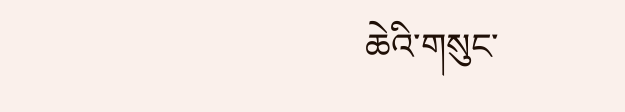ཆེའི་གསུང་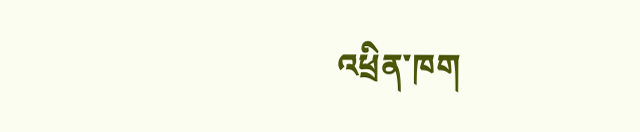འཕྲིན་ཁག